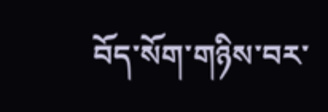བོད་སོག་གཉིས་བར་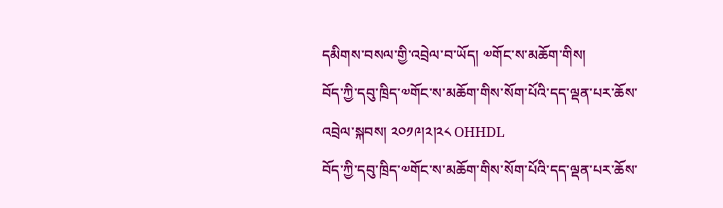དམིགས་བསལ་གྱི་འབྲེལ་བ་ཡོད། ༧གོང་ས་མཆོག་གིས།
བོད་ཀྱི་དབུ་ཁྲིད་༧གོང་ས་མཆོག་གིས་སོག་པོའི་དད་ལྡན་པར་ཆོས་འབྲེལ་སྐབས། ༢༠༡༩།༢།༢༨ OHHDL
བོད་ཀྱི་དབུ་ཁྲིད་༧གོང་ས་མཆོག་གིས་སོག་པོའི་དད་ལྡན་པར་ཆོས་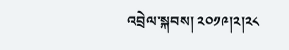འབྲེལ་སྐབས། ༢༠༡༩།༢།༢༨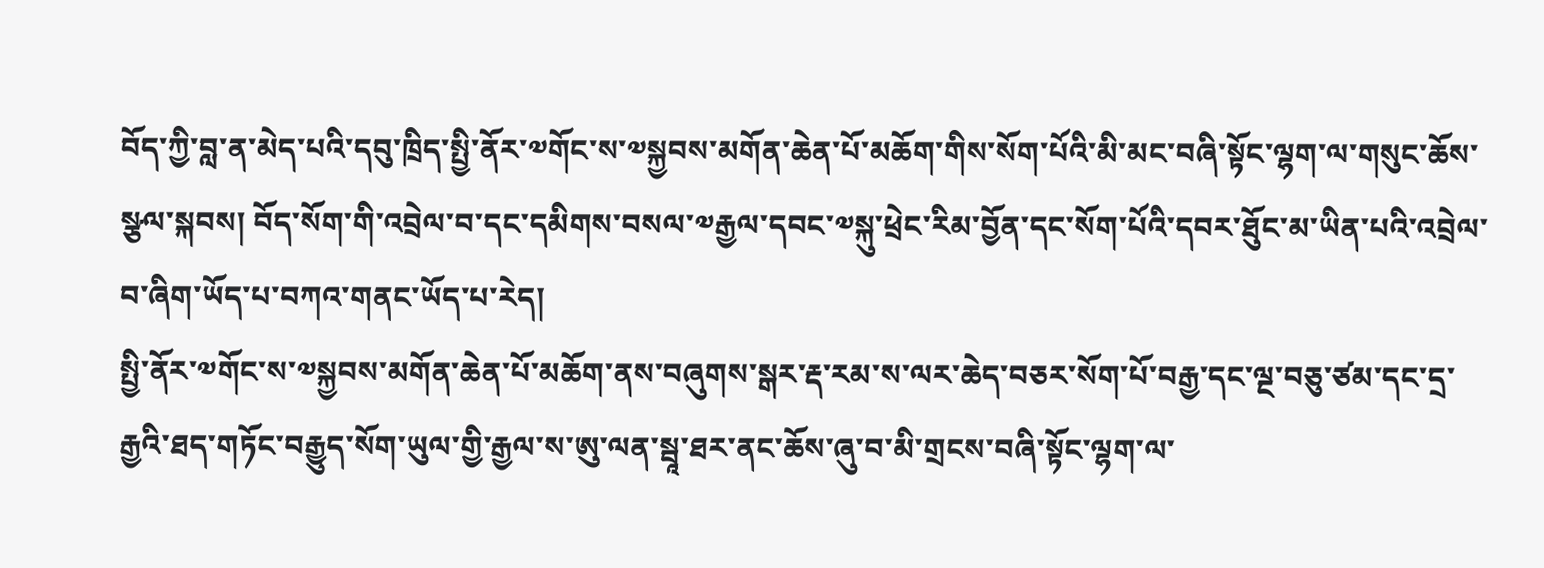བོད་ཀྱི་བླ་ན་མེད་པའི་དབུ་ཁྲིད་སྤྱི་ནོར་༧གོང་ས་༧སྐྱབས་མགོན་ཆེན་པོ་མཆོག་གིས་སོག་པོའི་མི་མང་བཞི་སྟོང་ལྷག་ལ་གསུང་ཆོས་སྩལ་སྐབས། བོད་སོག་གི་འབྲེལ་བ་དང་དམིགས་བསལ་༧རྒྱལ་དབང་༧སྐུ་ཕྲེང་རིམ་བྱོན་དང་སོག་པོའི་དབར་ཐོུང་མ་ཡིན་པའི་འབྲེལ་བ་ཞིག་ཡོད་པ་བཀའ་གནང་ཡོད་པ་རེད།
སྤྱི་ནོར་༧གོང་ས་༧སྐྱབས་མགོན་ཆེན་པོ་མཆོག་ནས་བཞུགས་སྒར་རྡ་རམ་ས་ལར་ཆེད་བཅར་སོག་པོ་བརྒྱ་དང་ལྔ་བཅུ་ཙམ་དང་དྲ་རྒྱའི་ཐད་གཏོང་བརྒྱུད་སོག་ཡུལ་གྱི་རྒྱལ་ས་ཨུ་ལན་སྦཱ་ཐར་ནང་ཆོས་ཞུ་བ་མི་གྲངས་བཞི་སྟོང་ལྷག་ལ་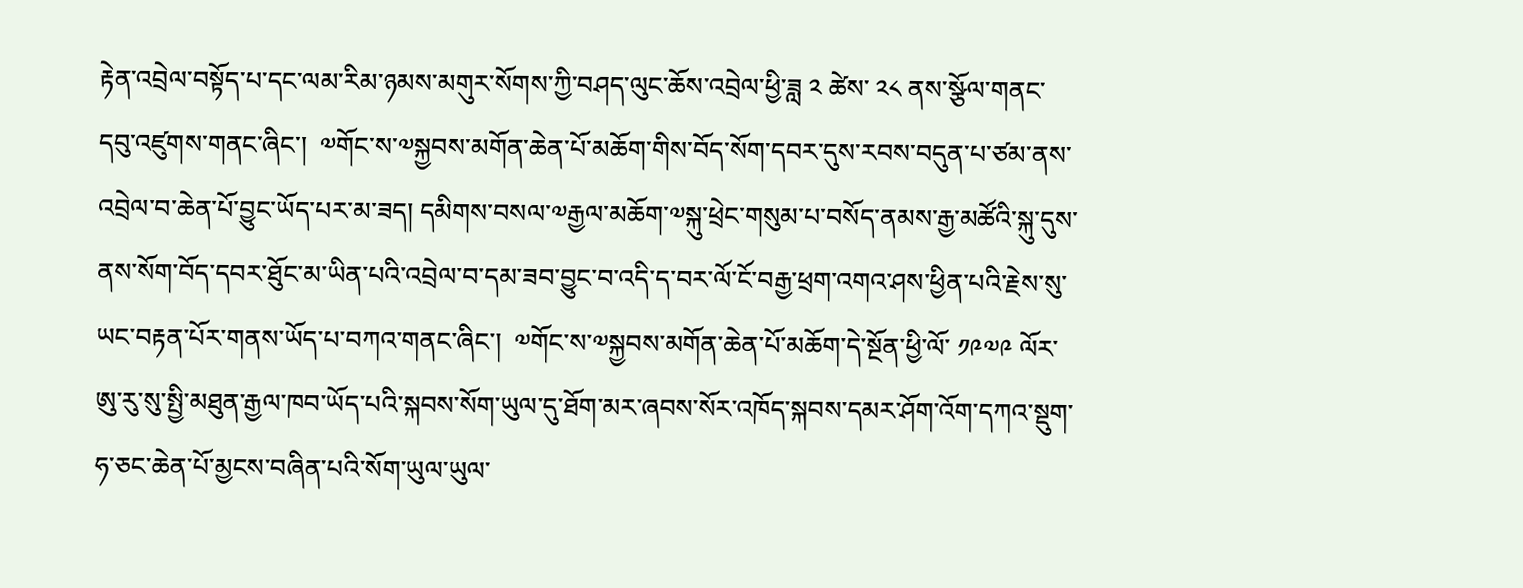རྟེན་འབྲེལ་བསྟོད་པ་དང་ལམ་རིམ་ཉམས་མགུར་སོགས་ཀྱི་བཤད་ལུང་ཆོས་འབྲེལ་ཕྱི་ཟླ ༢ ཚེས་ ༢༨ ནས་སྩོལ་གནང་དབུ་འཛུགས་གནང་ཞིང་།  ༧གོང་ས་༧སྐྱབས་མགོན་ཆེན་པོ་མཆོག་གིས་བོད་སོག་དབར་དུས་རབས་བདུན་པ་ཙམ་ནས་འབྲེལ་བ་ཆེན་པོ་བྱུང་ཡོད་པར་མ་ཟད། དམིགས་བསལ་༧རྒྱལ་མཆོག་༧སྐུ་ཕྲེང་གསུམ་པ་བསོད་ནམས་རྒྱ་མཚོའི་སྐུ་དུས་ནས་སོག་བོད་དབར་ཐོུང་མ་ཡིན་པའི་འབྲེལ་བ་དམ་ཟབ་བྱུང་བ་འདི་ད་བར་ལོ་ངོ་བརྒྱ་ཕྲག་འགའ་ཤས་ཕྱིན་པའི་རྗེས་སུ་ཡང་བརྟན་པོར་གནས་ཡོད་པ་བཀའ་གནང་ཞིང་།  ༧གོང་ས་༧སྐྱབས་མགོན་ཆེན་པོ་མཆོག་དེ་སྔོན་ཕྱི་ལོ་ ༡༩༧༩ ལོར་ཨུ་རུ་སུ་སྤྱི་མཐུན་རྒྱལ་ཁབ་ཡོད་པའི་སྐབས་སོག་ཡུལ་དུ་ཐོག་མར་ཞབས་སོར་འཁོད་སྐབས་དམར་ཤོག་འོག་དཀའ་སྡུག་ཧ་ཅང་ཆེན་པོ་མྱངས་བཞིན་པའི་སོག་ཡུལ་ཡུལ་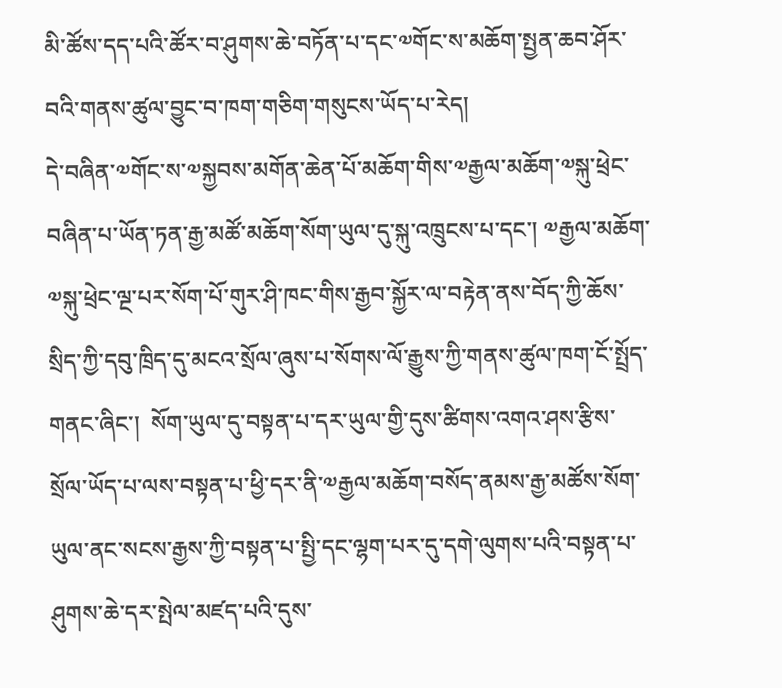མི་ཚོས་དད་པའི་ཚོར་བ་ཤུགས་ཆེ་བཏོན་པ་དང་༧གོང་ས་མཆོག་སྤྱན་ཆབ་ཤོར་བའི་གནས་ཚུལ་བྱུང་བ་ཁག་གཅིག་གསུངས་ཡོད་པ་རེད།
དེ་བཞིན་༧གོང་ས་༧སྐྱབས་མགོན་ཆེན་པོ་མཆོག་གིས་༧རྒྱལ་མཆོག་༧སྐུ་ཕྲེང་བཞིན་པ་ཡོན་ཏན་རྒྱ་མཚོ་མཆོག་སོག་ཡུལ་དུ་སྐུ་འཁྲུངས་པ་དང་། ༧རྒྱལ་མཆོག་༧སྐུ་ཕྲེང་ལྔ་པར་སོག་པོ་གུར་ཤི་ཁང་གིས་རྒྱབ་སྐྱོར་ལ་བརྟེན་ནས་བོད་ཀྱི་ཆོས་སྲིད་ཀྱི་དབུ་ཁྲིད་དུ་མངའ་སྲོལ་ཞུས་པ་སོགས་ལོ་རྒྱུས་ཀྱི་གནས་ཚུལ་ཁག་ངོ་སྤྲོད་གནང་ཞིང་།  སོག་ཡུལ་དུ་བསྟན་པ་དར་ཡུལ་གྱི་དུས་ཚིགས་འགའ་ཤས་རྩིས་སྲོལ་ཡོད་པ་ལས་བསྟན་པ་ཕྱི་དར་ནི་༧རྒྱལ་མཆོག་བསོད་ནམས་རྒྱ་མཚོས་སོག་ཡུལ་ནང་སངས་རྒྱས་ཀྱི་བསྟན་པ་སྤྱི་དང་ལྷག་པར་དུ་དགེ་ལུགས་པའི་བསྟན་པ་ཤུགས་ཆེ་དར་སྤེལ་མཛད་པའི་དུས་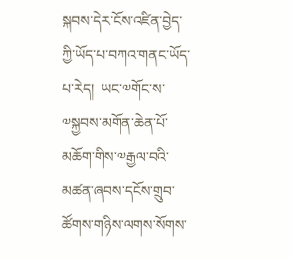སྐབས་དེར་ངོས་འཛིན་བྱེད་ཀྱི་ཡོད་པ་བཀའ་གནང་ཡོད་པ་རེད།  ཡང་༧གོང་ས་༧སྐྱབས་མགོན་ཆེན་པོ་མཆོག་གིས་༧རྒྱལ་བའི་མཚན་ཞབས་དངོས་གྲུབ་ཚོགས་གཉིས་ལགས་སོགས་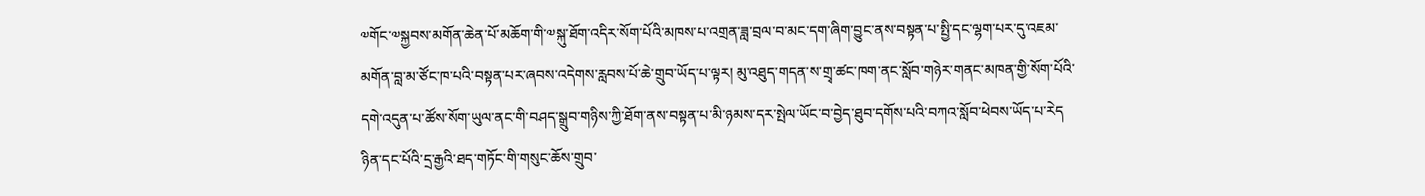༧གོང་༧སྐྱབས་མགོན་ཆེན་པོ་མཆོག་གི་༧སྐུ་ཐོག་འདིར་སོག་པོའི་མཁས་པ་འགྲན་ཟླ་བྲལ་བ་མང་དག་ཞིག་བྱུང་ནས་བསྟན་པ་སྤྱི་དང་ལྷག་པར་དུ་འཇམ་མགོན་བླ་མ་ཙོང་ཁ་པའི་བསྟན་པར་ཞབས་འདེགས་རླབས་པོ་ཆེ་གྲུབ་ཡོད་པ་ལྟར། མུ་འཐུད་གདན་ས་གྲྭ་ཚང་ཁག་ནང་སློབ་གཉེར་གནང་མཁན་གྱི་སོག་པོའི་དགེ་འདུན་པ་ཚོས་སོག་ཡུལ་ནང་གི་བཤད་སྒྲུབ་གཉིས་ཀྱི་ཐོག་ནས་བསྟན་པ་མི་ཉམས་དར་སྤེལ་ཡོང་བ་བྱེད་ཐུབ་དགོས་པའི་བཀའ་སློབ་ཕེབས་ཡོད་པ་རེད
ཉིན་དང་པོའི་དྲ་རྒྱའི་ཐད་གཏོང་གི་གསུང་ཆོས་གྲུབ་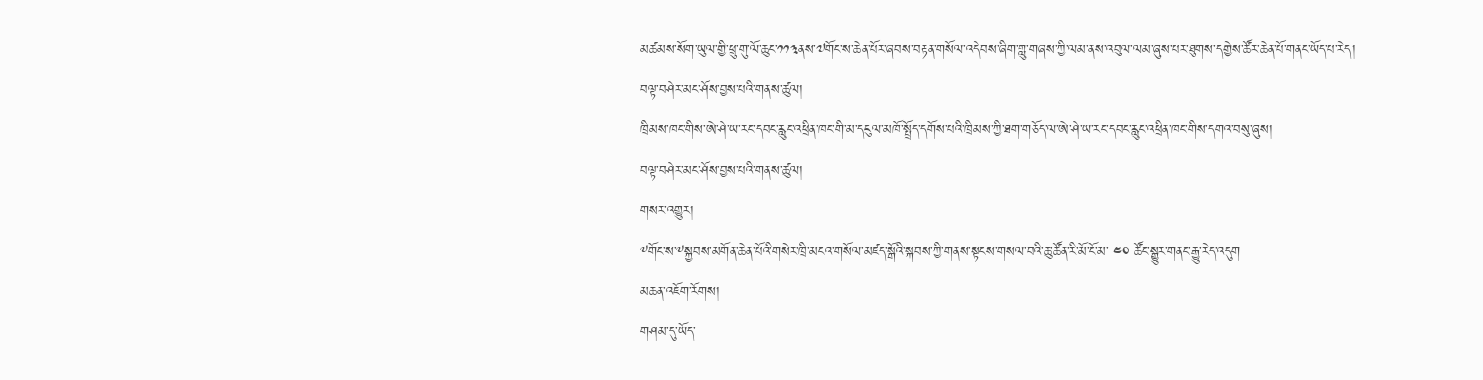མཚམས་སོག་ཡུལ་གྱི་ཕྲུ་གུ་ལོ་ཆུང་༡༡༣ནས་༧གོང་ས་ཆེན་པོར་ཞབས་བརྟན་གསོལ་འདེབས་ཞིག་གླུ་གཞས་ཀྱི་ལམ་ནས་འབུལ་ལམ་ཞུས་པར་ཐུགས་དགྱེས་ཚོར་ཆེན་པོ་གནང་ཡོད་པ་རེད།
བལྟ་བཤེར་མང་ཤོས་བྱས་པའི་གནས་ཚུལ།
ཁྲིམས་ཁང་གིས་ཨེ་ཤེ་ཡ་རང་དབང་རླུང་འཕྲིན་ཁང་གི་མ་དངུལ་མཁོ་སྤྲོད་དགོས་པའི་ཁྲིམས་ཀྱི་ཐག་གཅོད་ལ་ཨེ་ཤེ་ཡ་རང་དབང་རླུང་འཕྲིན་ཁང་གིས་དགའ་བསུ་ཞུས།
བལྟ་བཤེར་མང་ཤོས་བྱས་པའི་གནས་ཚུལ།
གསར་འགྱུར།
༸གོང་ས་༸སྐྱབས་མགོན་ཆེན་པོའི་གསེར་ཁྲི་མངའ་གསོལ་མཛད་སྒོའི་སྐབས་ཀྱི་གནས་སྟངས་གསལ་བའི་ཆུ་ཚོན་རི་མོ་ངོ་མ་ ༤༠ ཚོང་སྒྱུར་གནང་རྒྱུ་རེད་འདུག
མཆན་འཇོག་རོགས།
གཤམ་དུ་ཡོད་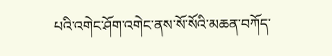པའི་འགེང་ཤོག་འགེང་ནས་སོ་སོའི་མཆན་བཀོད་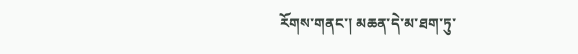རོགས་གནང་། མཆན་དེ་མ་ཐག་ཏུ་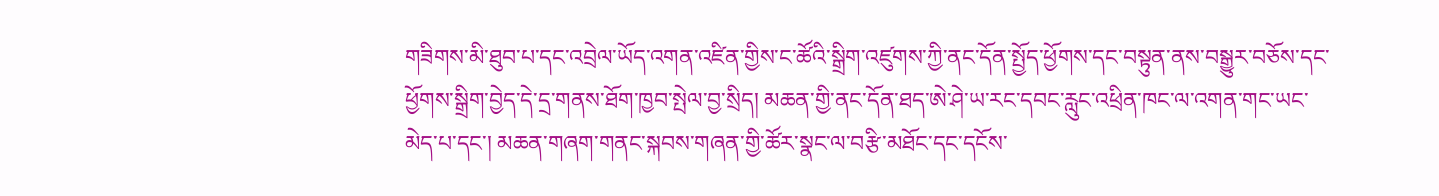གཟིགས་མི་ཐུབ་པ་དང་འབྲེལ་ཡོད་འགན་འཛིན་གྱིས་ང་ཚོའི་སྒྲིག་འཛུགས་ཀྱི་ནང་དོན་སྤྱོད་ཕྱོགས་དང་བསྟུན་ནས་བསྒྱུར་བཅོས་དང་ཕྱོགས་སྒྲིག་བྱེད་དེ་དྲ་གནས་ཐོག་ཁྱབ་སྤེལ་བྱ་སྲིད། མཆན་གྱི་ནང་དོན་ཐད་ཨེ་ཤེ་ཡ་རང་དབང་རླུང་འཕྲིན་ཁང་ལ་འགན་གང་ཡང་མེད་པ་དང་། མཆན་གཞག་གནང་སྐབས་གཞན་གྱི་ཚོར་སྣང་ལ་བརྩི་མཐོང་དང་དངོས་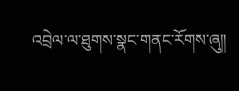འབྲེལ་ལ་ཐུགས་སྣང་གནང་རོགས་ཞུ༎